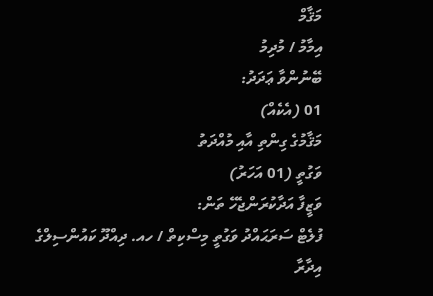މަޤާމް
އިމާމު / މުދިމު
ބޭނުންވާ ޢަދަދު:
01 (އެކެއް)
މަޤާމުގެ ގިންތި އާއި މުއްދަތު
ވަގުތީ (01 އަހަރު)
ވަޒީފާ އަދާކުރަންޖެހޭ ތަން:
ފުލެޓް ސަރަޙައްދު ވަގުތީ މިސްކިތް / ހއ. ދިއްދޫ ކައުންސިލްގެ އިދާރާ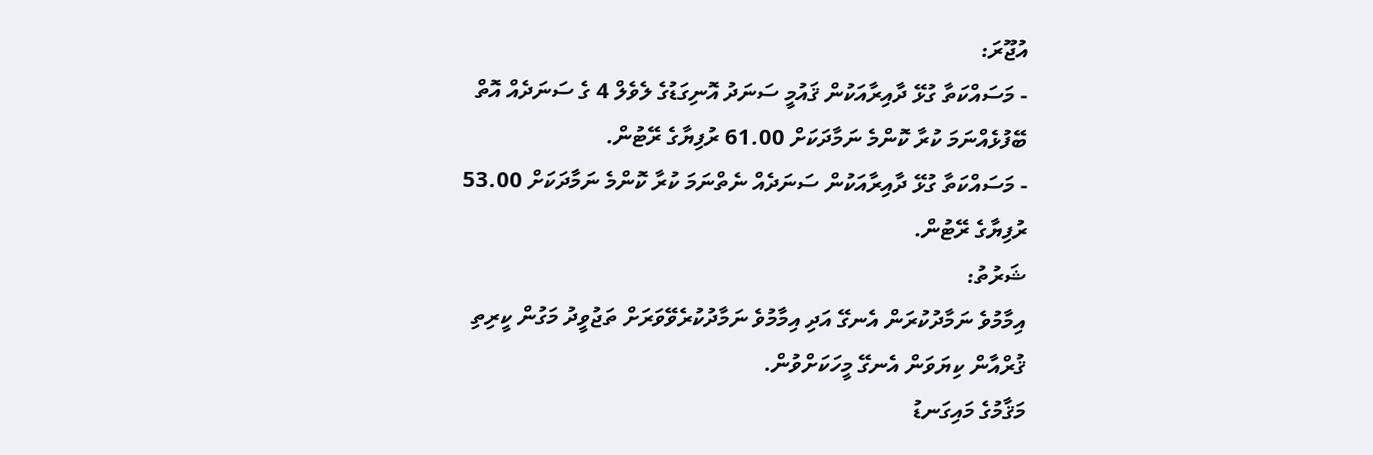އުޖޫރަ:
- މަސައްކަތާ ގުޅޭ ދާއިރާއަކުން ޤައުމީ ސަނަދު އޮނިގަޑުގެ ލެވެލް 4 ގެ ސަނަދެއް އޮތް ބޭފުޅެއްނަމަ ކުރާ ކޮންމެ ނަމާދަކަށް 61.00 ރުފިޔާގެ ރޭޓުން.
- މަސައްކަތާ ގުޅޭ ދާއިރާއަކުން ސަނަދެއް ނެތްނަމަ ކުރާ ކޮންމެ ނަމާދަކަށް 53.00 ރުފިޔާގެ ރޭޓުން.
ޝަރުތު:
އިމާމުވެ ނަމާދުކުރަން އެނގޭ އަދި އިމާމުވެ ނަމާދުކުރެވޭވަރަށް ތަޖުވީދު މަގުން ކީރިތި ޤުރްއާން ކިޔަވަން އެނގޭ މީހަކަށްވުން.
މަޤާމުގެ މައިގަނޑު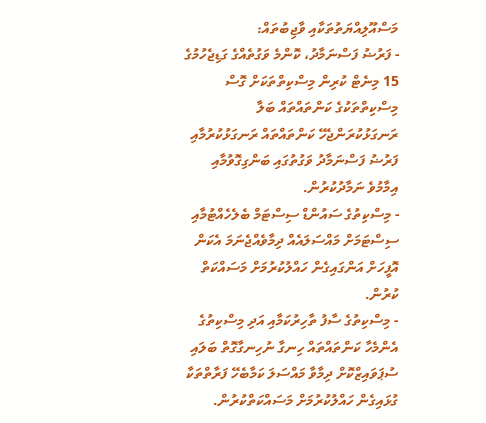މަސްއޫލިއްޔަތުތަކާއި ވާޖިބުތައް:
- ފަރުޟު ފަސްނަމާދު، ކޮންމެ ވަގުތެއްގެ ގަޑިޖެހުމުގެ 15 މިނެޓް ކުރިން މިސްކިތްތަކަށް ގޮސް މިސްކިތްތަކުގެ ކަންތައްތައް ބަލާ ރަނގަޅުކުރަންޖެހޭ ކަންތައްތައް ރަނގަޅުކުރުމާއި ފަރުޟު ފަސްނަމާދު ވަގުތުގައި ބަންގިގޮވުމާއި އިމާމުވެ ނަމާދުކުރުން.
- މިސްކިތުގެ ސައުންޑް ސިސްޓަމް ބެލެހެއްޓުމާއި ސިސްޓަމަށް މައްސަލައެއް ދިމާވެއްޖެނަމަ އެކަން އޮފީހަށް އަންގައިގެން ހައްލުކުރުމަށް މަސައްކަތް ކުރުން.
- މިސްކިތުގެ ސާފު ތާހިރުކަމާއި އަދި މިސްކިތުގެ އެންމެހާ ކަންތައްތައް ހިނގާ ނުހިނގާގޮތް ބަލައި ސުޕަވައިޒްކޮށް ދިމާވާ މައްސަލަ ކަމާބެހޭ ފަރާތްތަކާ ގުޅައިގެން ހައްލުކުރުމަށް މަސައްކަތްކުރުން.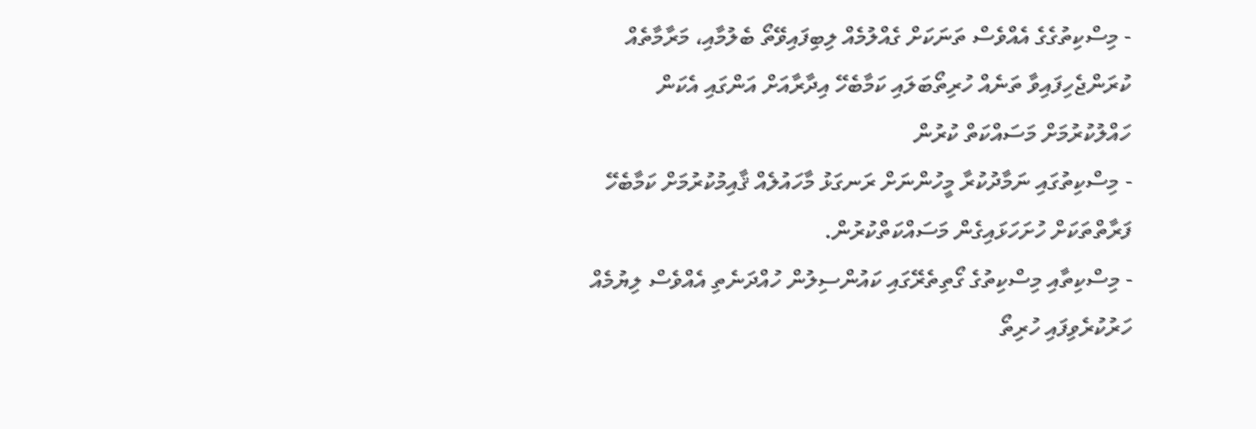- މިސްކިތުގެގެ އެއްވެސް ތަނަކަށް ގެއްލުމެއް ލިބިފައިވޭތޯ ބެލުމާއި، މަރާމާތެއް ކުރަންޖެހިފައިވާ ތަނެއް ހުރިތޯބަލައި ކަމާބެހޭ އިދާރާއަށް އަންގައި އެކަން ހައްލުކުރުމަށް މަސައްކަތް ކުރުން
- މިސްކިތުގައި ނަމާދުކުރާ މީހުންނަށް ރަނގަޅު މާހައުލެއް ޤާއިމުކުރުމަށް ކަމާބެހޭ ފަރާތްތަކަށް ހުށަހަޅައިގެން މަސައްކަތްކުރުން.
- މިސްކިތާއި މިސްކިތުގެ ގޯތިތެރޭގައި ކައުންސިލުން ހުއްދަނެތި އެއްވެސް ލިޔުމެއް ހަރުކުރެވިފައި ހުރިތޯ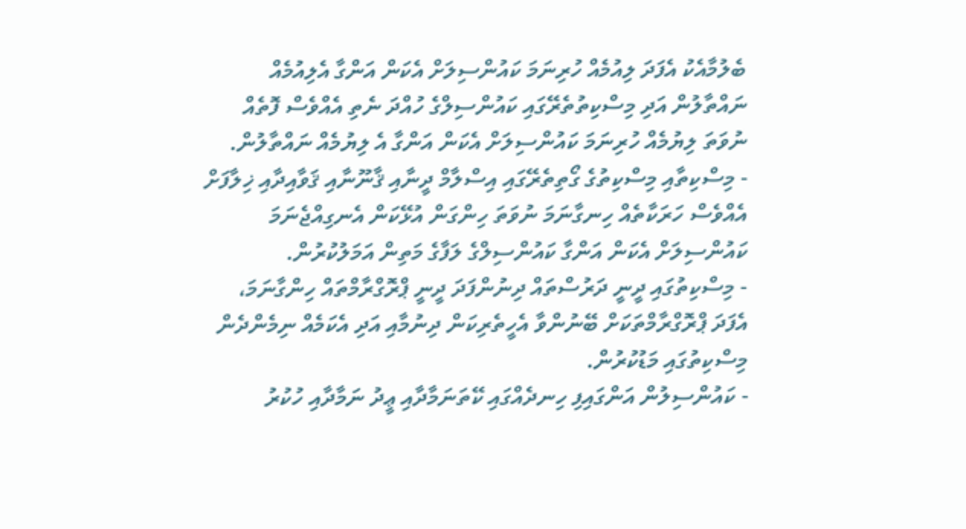ބެލުމާއެކު އެފަދަ ލިއުމެއް ހުރިނަމަ ކައުންސިލަށް އެކަން އަންގާ އެލިއުމެއް ނައްތާލުން އަދި މިސްކިތުތެރޭގައި ކައުންސިލްގެ ހުއްދަ ނެތި އެއްވެސް ފޮތެއް ނުވަތަ ލިޔުމެއް ހުރިނަމަ ކައުންސިލަށް އެކަން އަންގާ އެ ލިޔުމެއް ނައްތާލުން.
- މިސްކިތާއި މިސްކިތުގެ ގޯތިތެރޭގައި އިސްލާމް ދީނާއި ޤާނޫނާއި ޤަވާއިދާއި ޚިލާފަށް އެއްވެސް ހަރަކާތެއް ހިނގާނަމަ ނުވަތަ ހިންގަން އުޅޭކަން އެނގިއްޖެނަމަ ކައުންސިލަށް އެކަން އަންގާ ކައުންސިލްގެ ލަފާގެ މަތިން އަމަލުކުރުން.
- މިސްކިތުގައި ދީނީ ދަރުސްތައް ދިނުންފަދަ ދީނީ ޕްރޮގްރާމްތައް ހިންގާނަމަ، އެފަދަ ޕްރޮގްރާމްތަކަށް ބޭނުންވާ އެހީތެރިކަން ދިނުމާއި އަދި އެކަމެއް ނިމެންދެން މިސްކިތުގައި މަޑުކުރުން.
- ކައުންސިލުން އަންގައިފި ހިނދެއްގައި ކޭތަނަމާދާއި ޢީދު ނަމާދާއި ހުކުރު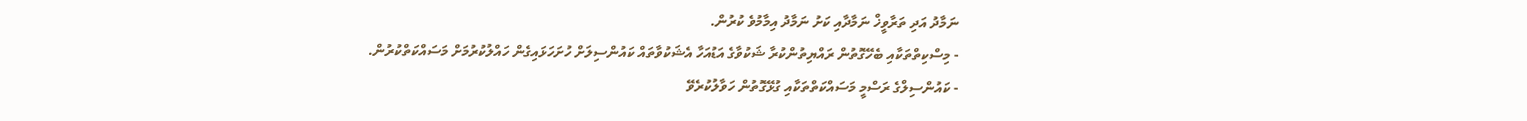ނަމާދު އަދި ތަރާވީޚް ނަމާދާއި ކަށު ނަމާދު އިމާމުވެ ކުރުން.
- މިސްކިތްތަކާއި ބެހޭގޮތުން ރައްޔިތުންކުރާ ޝަކުވާގެ އަޑުއަހާ އެޝަކުވާތައް ކައުންސިލަށް ހުށަހަޅައިގެން ހައްލުކުރުމަށް މަސައްކަތްކުރުން.
- ކައުންސިލްގެ ރަސްމީ މަސައްކަތްތަކާއި ގުޅޭގޮތުން ހަވާލުކުރެވޭ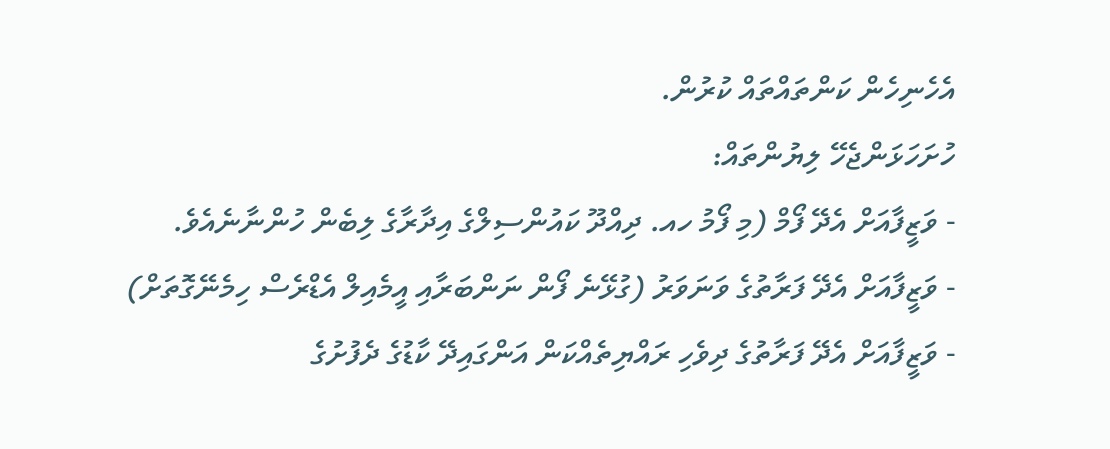އެހެނިހެން ކަންތައްތައް ކުރުން.
ހުށަހަޅަންޖެހޭ ލިޔުންތައް:
- ވަޒީފާއަށް އެދޭ ފޯމް (މި ފޯމު ހއ. ދިއްދޫ ކައުންސިލްގެ އިދާރާގެ ލިބެން ހުންނާނެއެވެ.
- ވަޒީފާއަށް އެދޭ ފަރާތުގެ ވަނަވަރު (ގުޅޭނެ ފޯން ނަންބަރާއި އީމެއިލް އެޑްރެސް ހިމެނޭގޮތަށް)
- ވަޒީފާއަށް އެދޭ ފަރާތުގެ ދިވެހި ރައްޔިތެއްކަން އަންގައިދޭ ކާޑުގެ ދެފުށުގެ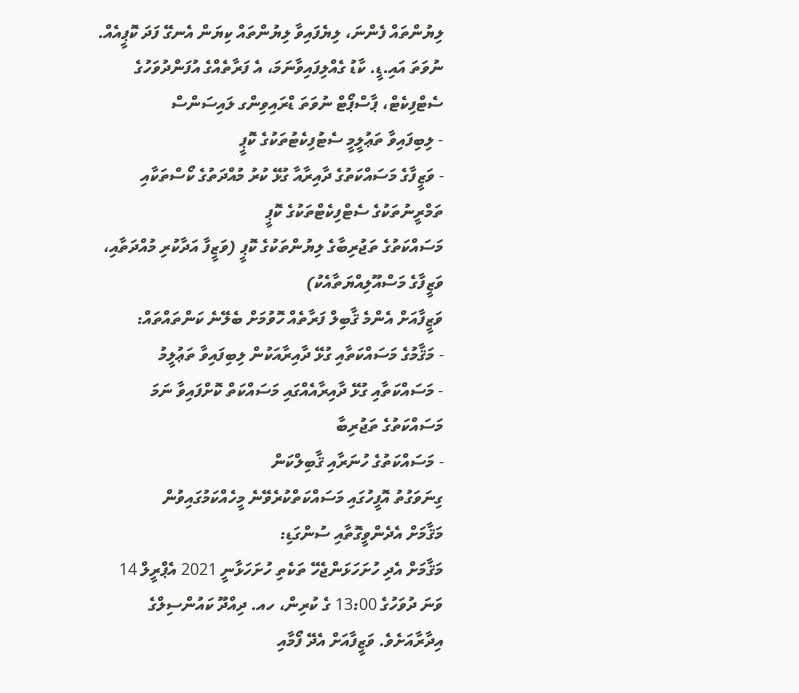ލިޔުންތައް ފެންނަ، ލިޔެފައިވާ ލިޔުންތައް ކިޔަން އެނގޭ ފަދަ ކޮޕީއެއް. ނުވަތަ އައި.ޑީ. ކާޑު ގެއްލިފައިވާނަމަ، އެ ފަރާތެއްގެ އުފަންދުވަހުގެ ސެޓްފިކެޓް، ޕާސްޕޯޓް ނުވަތަ ޑްރައިވިންގ ލައިސަންސް
- ލިބިފައިވާ ތަޢުލީމީ ސެޓުފިކެޓުތަކުގެ ކޮޕީ
- ވަޒީފާގެ މަސައްކަތުގެ ދާއިރާއާ ގުޅޭ ކުރު މުއްދަތުގެ ކޯސްތަކާއި ތަމްރީނުތަކުގެ ސެޓްފިކެޓްތަކުގެ ކޮޕީ
މަސައްކަތުގެ ތަޖުރިބާގެ ލިޔުންތަކުގެ ކޮޕީ (ވަޒީފާ އަދާކުރި މުއްދަތާއި، ވަޒީފާގެ މަސްއޫލިއްޔަތާއެކު)
ވަޒީފާއަށް އެންމެ ޤާބިލް ފަރާތެއް ހޮވުމަށް ބެލޭނެ ކަންތައްތައް:
- މަޤާމުގެ މަސައްކަތާއި ގުޅޭ ދާއިރާއަކުން ލިބިފައިވާ ތަޢުލީމު
- މަސައްކަތާއި ގުޅޭ ދާއިރާއެއްގައި މަސައްކަތް ކޮށްފައިވާ ނަމަ މަސައްކަތުގެ ތަޖުރިބާ
- މަސައްކަތުގެ ހުނަރާއި ޤާބިލްކަން
ގިނަވަގުތު އޮފީހުގައި މަސައްކަތްކުރެވޭނެ މީހެއްކަމުގައިވުން
މަޤާމަށް އެދެންވީގޮތާއި ސުންގަޑި:
މަޤާމަށް އެދި ހުށަހަޅަންޖެހޭ ތަކެތި ހުށަހަޅާނީ 2021 އެޕްރީލް 14 ވަނަ ދުވަހުގެ 13:00 ގެ ކުރިން، ހއ. ދިއްދޫ ކައުންސިލްގެ އިދާރާއަށެވެ. ވަޒީފާއަށް އެދޭ ފޯމާއި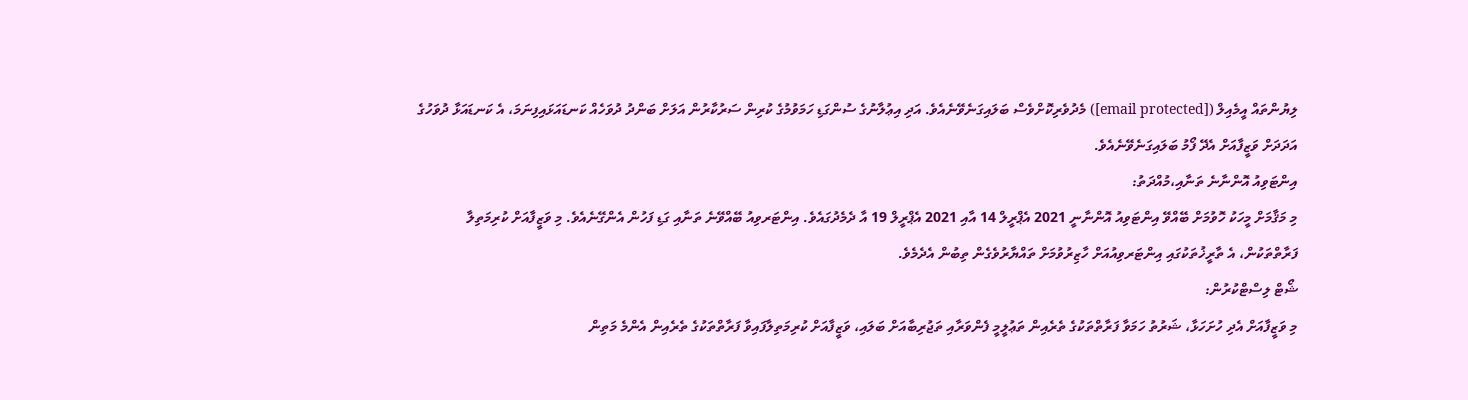ލިޔުންތައް އީމެއިލް ([email protected]) މެދުވެރިކޮށްވެސް ބަލައިގަނެވޭނެއެވެ. އަދި އިޢުލާނުގެ ސުންގަޑި ހަމަވުމުގެ ކުރިން ސަރުކާރުން އަލަށް ބަންދު ދުވަހެއް ކަނޑައަޅައިފިނަމަ، އެ ކަނޑައަޅާ ދުވަހުގެ އަދަދަށް ވަޒީފާއަށް އެދޭ ފޯމު ބަލައިގަނެވޭނެއެވެ.
އިންޓަވިއު އޮންނާނެ ތަނާއި،މުއްދަތު:
މި މަޤާމަށް މީހަކު ހޮވުމަށް ބޭއްވޭ އިންޓަވިއު އޮންނާނީ 2021 އެޕްރީލް 14 އާއި 2021 އެޕްރީލް 19 އާ ދެމެދުގައެވެ. އިންޓަރވިއު ބޭއްވޭނެ ތަނާއި ގަޑި ފަހުން އެންގޭނެއެވެ. މި ވަޒީފާއަށް ކުރިމަތިލާ ފަރާތްތަކުން، އެ ތާރީޚުތަކުގައި އިންޓަރވިއުއަށް ހާޒިރުވުމަށް ތައްޔާރުވެގެން ތިބުން އެދެމެވެ.
ޝޯޓް ލިސްޓްކުރުން:
މި ވަޒީފާއަށް އެދި ހުށަހަޅާ، ޝަރުތު ހަމަވާ ފަރާތްތަކުގެ ތެރެއިން ތަޢުލީމީ ފެންވަރާއި ތަޖުރިބާއަށް ބަލައި، ވަޒީފާއަށް ކުރިމަތިލާފައިވާ ފަރާތްތަކުގެ ތެރެއިން އެންމެ މަތިން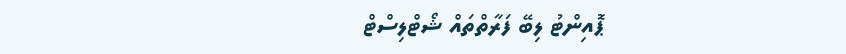ޕޮއިންޓު ލިބޭ ފަރާތްތައް ޝޯޓްލިސްޓް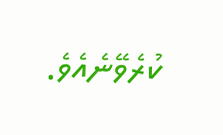ކުރެވޭނެއެވެ.